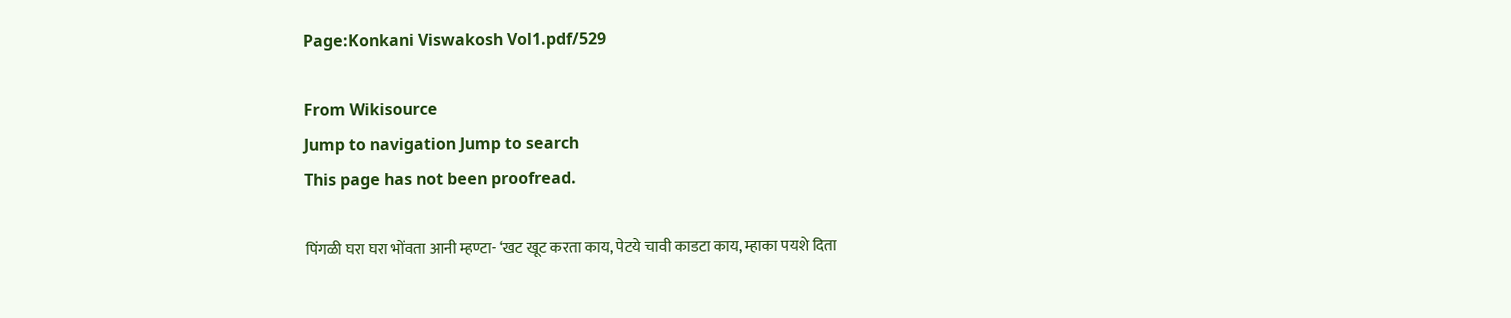Page:Konkani Viswakosh Vol1.pdf/529

From Wikisource
Jump to navigation Jump to search
This page has not been proofread.

पिंगळी घरा घरा भोंवता आनी म्हण्टा- ‘खट खूट करता काय, पेटये चावी काडटा काय, म्हाका पयशे दिता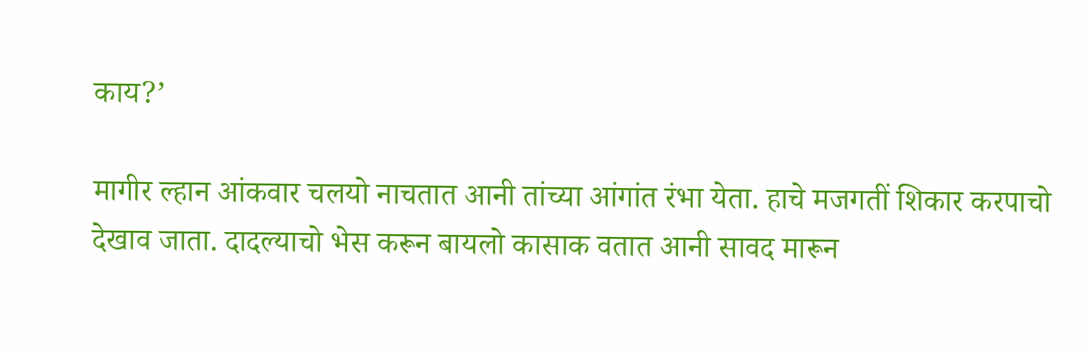काय?’

मागीर ल्हान आंकवार चलयो नाचतात आनी तांच्या आंगांत रंभा येता. हाचे मजगतीं शिकार करपाचो देखाव जाता. दादल्याचो भेस करून बायलो कासाक वतात आनी सावद मारून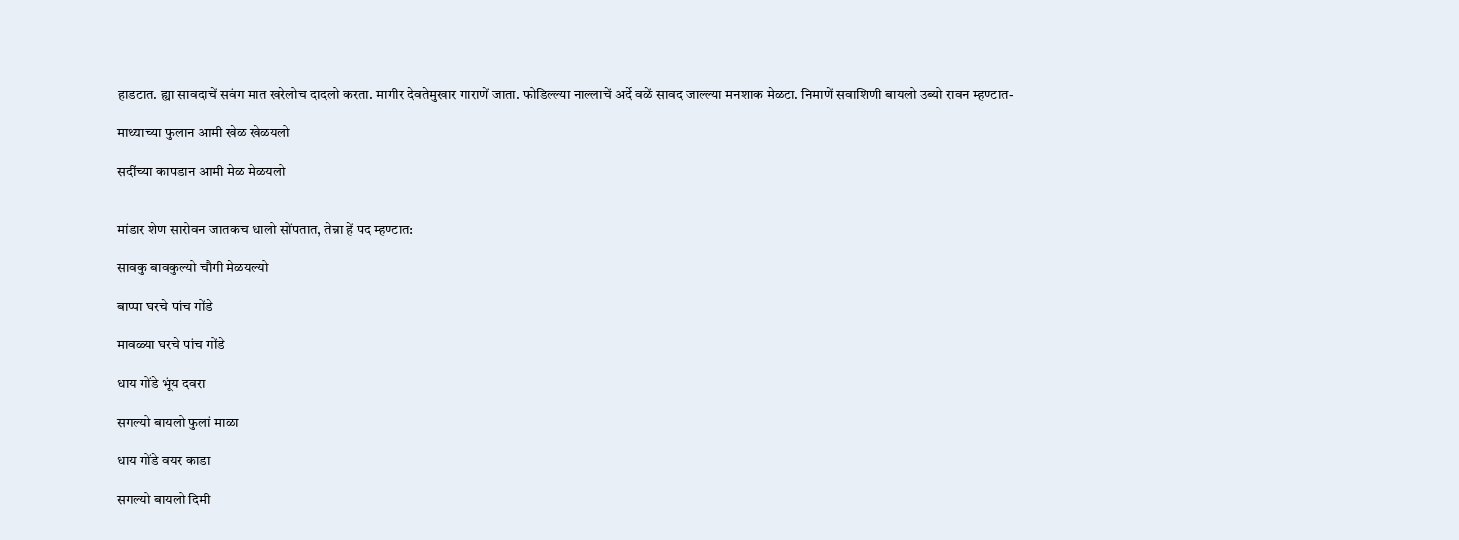हाडटात. ह्या सावदाचें सवंग मात खरेलोच दादलो करता. मागीर देवतेमुखार गाराणें जाता. फोडिल्ल्या नाल्लाचें अर्दे वळें सावद जाल्ल्या मनशाक मेळटा. निमाणें सवाशिणी बायलो उब्यो रावन म्हण्टात-

माथ्याच्या फुलान आमी खेळ खेळयलो

सदींच्या कापडान आमी मेळ मेळयलो


मांडार शेण सारोवन जातकच धालो सोंपतात, तेन्ना हें पद म्हण्टात:

सावकु बावकुल्यो चौगी मेळयल्यो

बाप्पा घरचे पांच गोंडे

मावळ्या घरचे पांच गोंडे

धाय गोंडे भूंय दवरा

सगल्यो बायलो फुलां माळा

धाय गोंडे वयर काडा

सगल्यो बायलो दिमी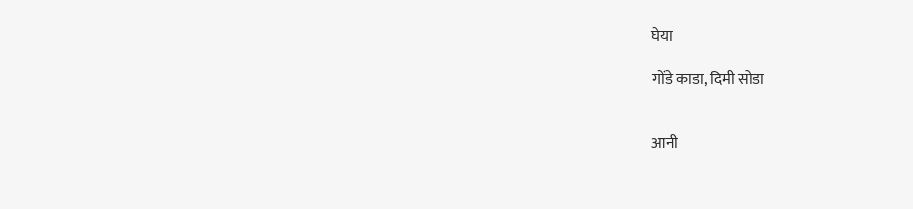घेया

गोंडे काडा, दिमी सोडा


आनी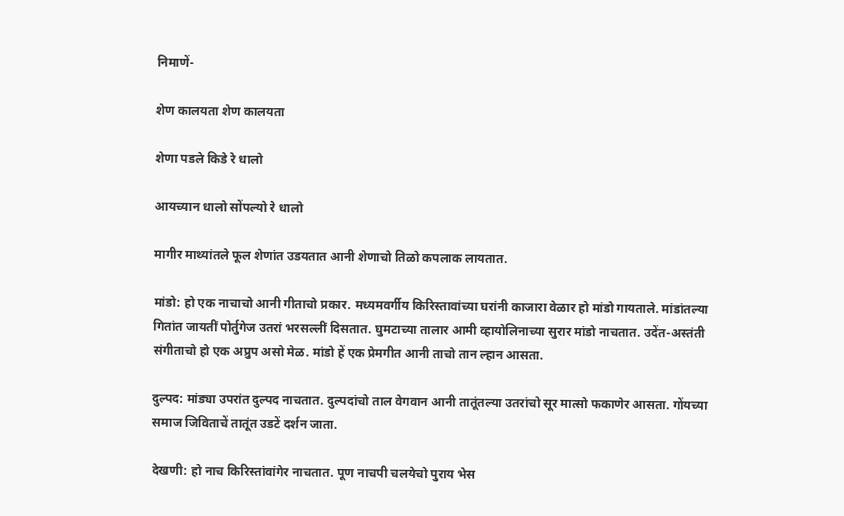निमाणें-

शेण कालयता शेण कालयता

शेणा पडले किडे रे धालो

आयच्यान धालो सोंपल्यो रे धालो

मागीर माथ्यांतले फूल शेणांत उडयतात आनी शेणाचो तिळो कपलाक लायतात.

मांडो: हो एक नाचाचो आनी गीताचो प्रकार. मध्यमवर्गीय किरिस्तावांच्या घरांनी काजारा वेळार हो मांडो गायताले. मांडांतल्या गितांत जायतीं पोर्तुगेज उतरां भरसल्लीं दिसतात. घुमटाच्या तालार आमी व्हायोलिनाच्या सुरार मांडो नाचतात. उदेंत-अस्तंती संगीताचो हो एक अप्रुप असो मेळ. मांडो हें एक प्रेमगीत आनी ताचो तान ल्हान आसता.

दुल्पद: मांड्या उपरांत दुल्पद नाचतात. दुल्पदांचो ताल वेगवान आनी तातूंतल्या उतरांचो सूर मात्सो फकाणेर आसता. गोंयच्या समाज जिविताचें तातूंत उडटें दर्शन जाता.

देखणी: हो नाच किरिस्तांवांगेर नाचतात. पूण नाचपी चलयेचो पुराय भेस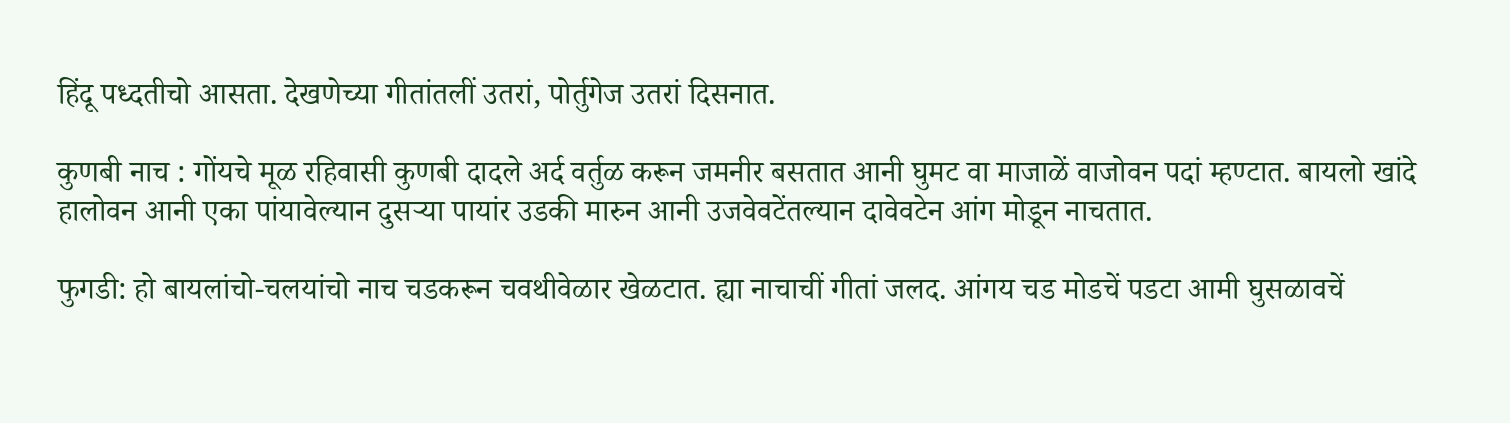हिंदू पध्दतीचो आसता. देखणेच्या गीतांतलीं उतरां, पोर्तुगेज उतरां दिसनात.

कुणबी नाच : गोंयचे मूळ रहिवासी कुणबी दादले अर्द वर्तुळ करून जमनीर बसतात आनी घुमट वा माजाळें वाजोवन पदां म्हण्टात. बायलो खांदे हालोवन आनी एका पांयावेल्यान दुसऱ्या पायांर उडकी मारुन आनी उजवेवटेंतल्यान दावेवटेन आंग मोडून नाचतात.

फुगडी: हो बायलांचो-चलयांचो नाच चडकरून चवथीवेळार खेळटात. ह्या नाचाचीं गीतां जलद. आंगय चड मोडचें पडटा आमी घुसळावचें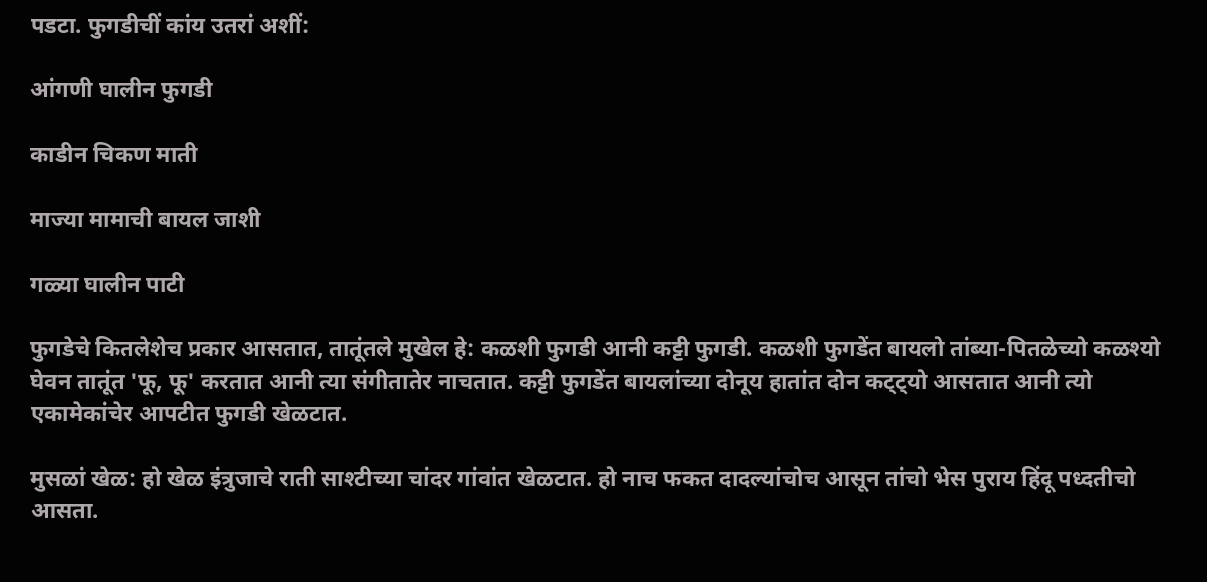पडटा. फुगडीचीं कांय उतरां अशीं:

आंगणी घालीन फुगडी

काडीन चिकण माती

माज्या मामाची बायल जाशी

गळ्या घालीन पाटी

फुगडेचे कितलेशेच प्रकार आसतात, तातूंतले मुखेल हे: कळशी फुगडी आनी कट्टी फुगडी. कळशी फुगडेंत बायलो तांब्या-पितळेच्यो कळश्यो घेवन तातूंत 'फू, फू' करतात आनी त्या संगीतातेर नाचतात. कट्टी फुगडेंत बायलांच्या दोनूय हातांत दोन कट्ट्यो आसतात आनी त्यो एकामेकांचेर आपटीत फुगडी खेळटात.

मुसळां खेळ: हो खेळ इंत्रुजाचे राती साश्टीच्या चांदर गांवांत खेळटात. हो नाच फकत दादल्यांचोच आसून तांचो भेस पुराय हिंदू पध्दतीचो आसता.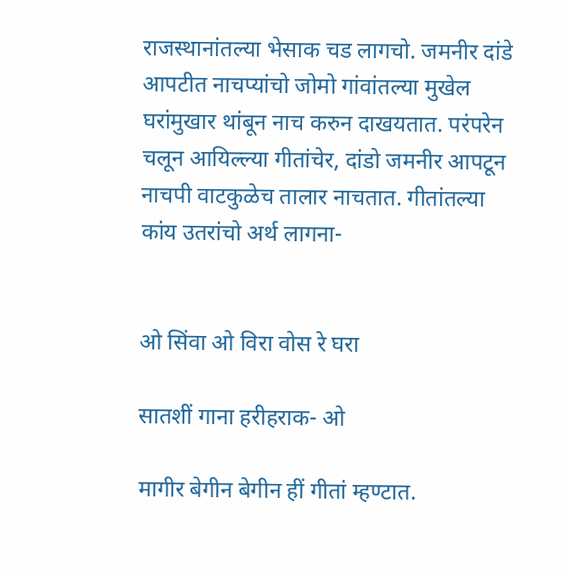राजस्थानांतल्या भेसाक चड लागचो. जमनीर दांडे आपटीत नाचप्यांचो जोमो गांवांतल्या मुखेल घरांमुखार थांबून नाच करुन दाखयतात. परंपरेन चलून आयिल्ल्या गीतांचेर, दांडो जमनीर आपटून नाचपी वाटकुळेच तालार नाचतात. गीतांतल्या कांय उतरांचो अर्थ लागना-


ओ सिंवा ओ विरा वोस रे घरा

सातशीं गाना हरीहराक- ओ

मागीर बेगीन बेगीन हीं गीतां म्हण्टात.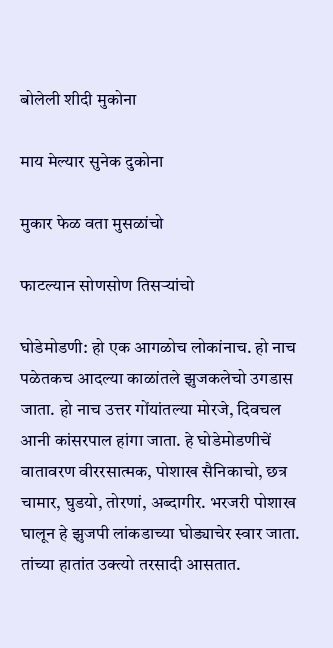बोलेली शीदी मुकोना

माय मेल्यार सुनेक दुकोना

मुकार फेळ वता मुसळांचो

फाटल्यान सोणसोण तिसऱ्यांचो

घोडेमोडणी: हो एक आगळोच लोकांनाच. हो नाच पळेतकच आदल्या काळांतले झुजकलेचो उगडास जाता. हो नाच उत्तर गोंयांतल्या मोरजे, दिवचल आनी कांसरपाल हांगा जाता. हे घोडेमोडणीचें वातावरण वीररसात्मक, पोशाख सैनिकाचो, छत्र चामार, घुडयो, तोरणां, अब्दागीर. भरजरी पोशाख घालून हे झुजपी लांकडाच्या घोड्याचेर स्वार जाता. तांच्या हातांत उक्त्यो तरसादी आसतात.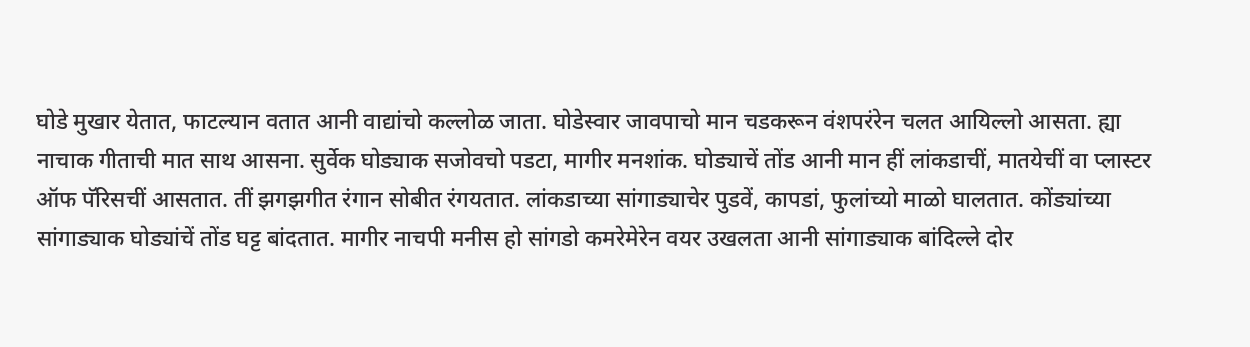घोडे मुखार येतात, फाटल्यान वतात आनी वाद्यांचो कल्लोळ जाता. घोडेस्वार जावपाचो मान चडकरून वंशपरंरेन चलत आयिल्लो आसता. ह्या नाचाक गीताची मात साथ आसना. सुर्वेक घोड्याक सजोवचो पडटा, मागीर मनशांक. घोड्याचें तोंड आनी मान हीं लांकडाचीं, मातयेचीं वा प्लास्टर ऑफ पॅरिसचीं आसतात. तीं झगझगीत रंगान सोबीत रंगयतात. लांकडाच्या सांगाड्याचेर पुडवें, कापडां, फुलांच्यो माळो घालतात. कोंड्यांच्या सांगाड्याक घोड्यांचें तोंड घट्ट बांदतात. मागीर नाचपी मनीस हो सांगडो कमरेमेरेन वयर उखलता आनी सांगाड्याक बांदिल्ले दोर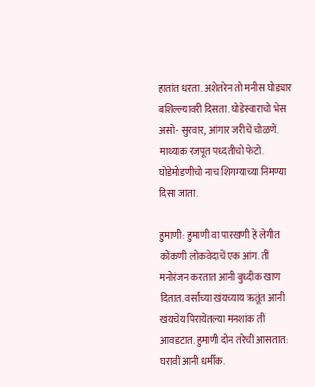हातांत धरता. अशेतरेन तो मनीस घोड्यार बशिल्ल्यावरी दिसता. घोडेस्वाराचो भेस असो- सुरवार, आंगार जरीचें चोळणें. माथ्याक रजपूत पध्दतीचो फेटो. घोडेमोडणीचो नाच शिगम्याच्या निमण्या दिसा जाता.

हुमाणी: हुमाणी वा पारखणी हें लेगीत कोंकणी लोकवेदाचें एक आंग. तीं मनोरंजन करतात आनी बुध्दीक खाण दितात. वर्साच्या खंयच्याय ऋतूंत आनी खंयचेय पिरायेंतल्या मनशांक तीं आवडटात. हुमाणी दोन तरेचीं आसतात: घरावीं आनी धर्मीक.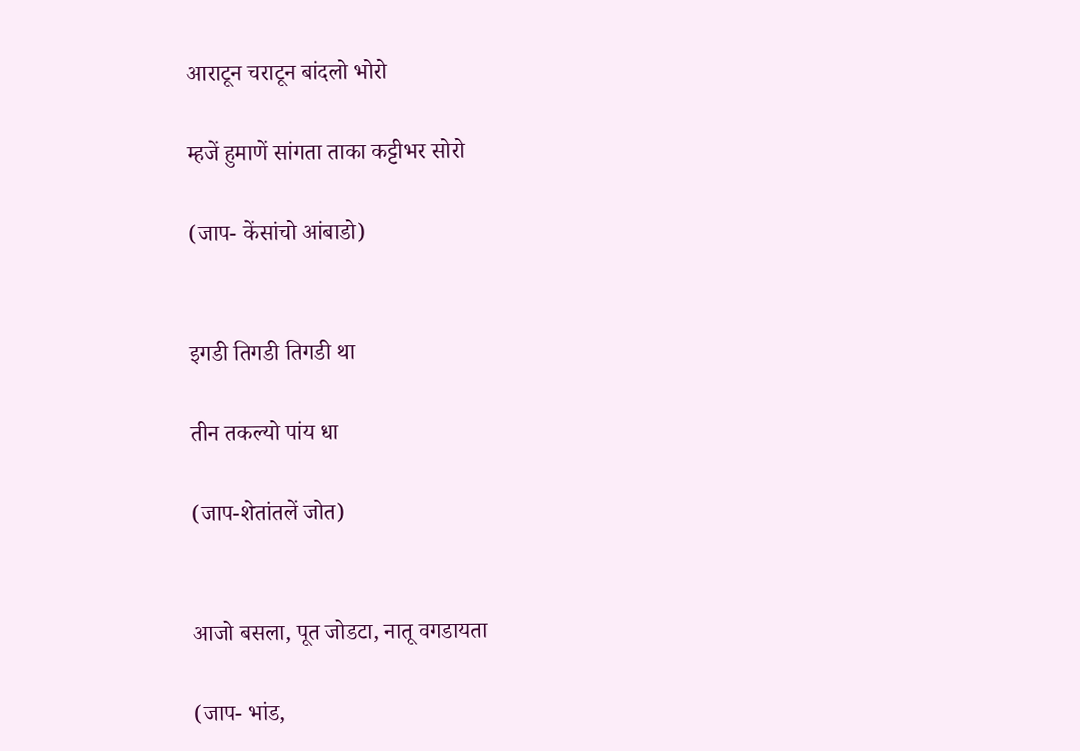आराटून चराटून बांदलो भोरो

म्हजें हुमाणें सांगता ताका कट्टीभर सोरो

(जाप- केंसांचो आंबाडो)


इगडी तिगडी तिगडी था

तीन तकल्यो पांय धा

(जाप-शेतांतलें जोत)


आजो बसला, पूत जोडटा, नातू वगडायता

(जाप- भांड,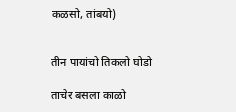कळसो, तांबयो)


तीन पायांचो तिकलो घोडो

ताचेर बसला काळो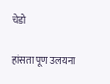चेडो

हांसता पूण उलयना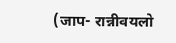(जाप- रान्नीवयलो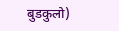बुडकुलो)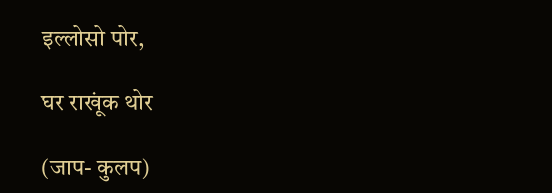इल्लोसो पोर,

घर राखूंक थोर

(जाप- कुलप)